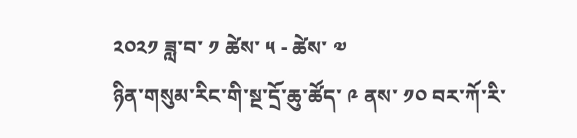༢༠༢༡ ཟླ་བ་ ༡ ཚེས་ ༥ - ཚེས་ ༧
ཉིན་གསུམ་རིང་གི་སྔ་དྲོ་ཆུ་ཚོད་ ༩ ནས་ ༡༠ བར་ཀོ་རི་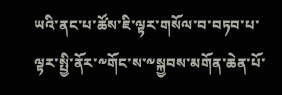ཡའི་ནང་པ་ཚོས་ཇི་ལྟར་གསོལ་བ་བཏབ་པ་ལྟར་སྤྱི་ནོར་༸གོང་ས་༸སྐྱབས་མགོན་ཆེན་པོ་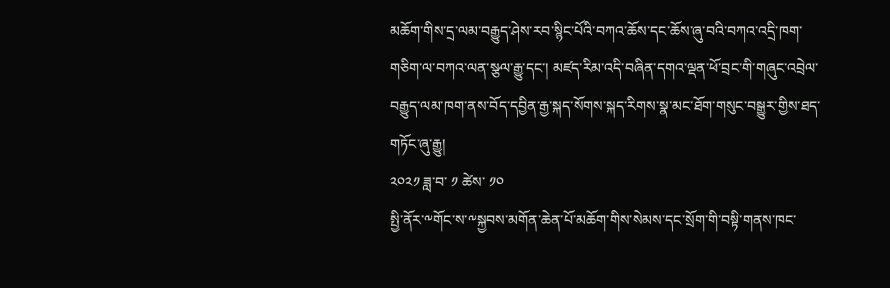མཆོག་གིས་དྲ་ལམ་བརྒྱུད་ཤེས་རབ་སྙིང་པོའི་བཀའ་ཆོས་དང་ཆོས་ཞུ་བའི་བཀའ་འདྲི་ཁག་གཅིག་ལ་བཀའ་ལན་སྩལ་རྒྱུ་དང་། མཛད་རིམ་འདི་བཞིན་དགའ་ལྡན་ཕོ་བྲང་གི་གཞུང་འབྲེལ་བརྒྱུད་ལམ་ཁག་ནས་བོད་དབྱིན་རྒྱ་སྐད་སོགས་སྐད་རིགས་སྣ་མང་ཐོག་གསུང་བསྒྱུར་གྱིས་ཐད་གཏོང་ཞུ་རྒྱུ།
༢༠༢༡ ཟླ་བ་ ༡ ཚེས་ ༡༠
སྤྱི་ནོར་༸གོང་ས་༸སྐྱབས་མགོན་ཆེན་པོ་མཆོག་གིས་སེམས་དང་སྲོག་གི་བསྟི་གནས་ཁང་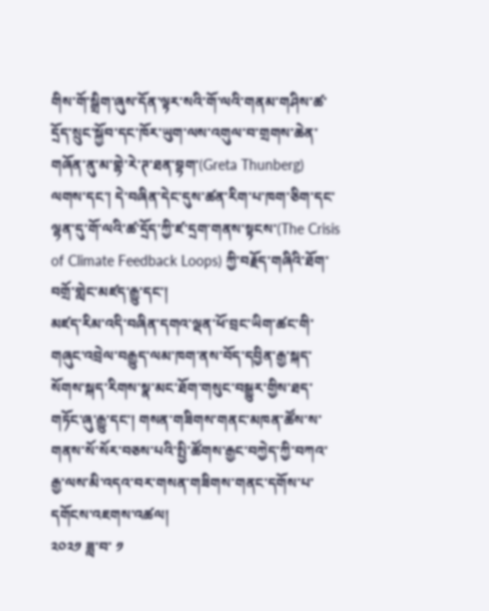གིས་གོ་སྒྲིག་ཞུས་དོན་ལྟར་སའི་གོ་ལའི་གནམ་གཤིས་ཚ་དྲོད་སྲུང་སྐྱོབ་དང་ཁོར་ཡུག་ལས་འགུལ་བ་གྲགས་ཆེན་གཞོན་ནུ་མ་གྷེ་རེ་ཊ་ཐན་བྷག་(Greta Thunberg) ལགས་དང་། དེ་བཞིན་དེང་དུས་ཚན་རིག་པ་ཁག་ཅིག་དང་ལྷན་དུ་གོ་ལའི་ཚ་དྲོད་ཀྱི་ཛ་དྲག་གནས་སྟངས་(The Crisis of Climate Feedback Loops) ཀྱི་བརྗོད་གཞིའི་ཐོག་བགྲོ་གླེང་མཛད་རྒྱུ་དང་།
མཛད་རིམ་འདི་བཞིན་དགའ་ལྡན་ཕོ་བྲང་ཡིག་ཚང་གི་གཞུང་འབྲེལ་བརྒྱུད་ལམ་ཁག་ནས་བོད་དབྱིན་རྒྱ་སྐད་སོགས་སྐད་རིགས་སྣ་མང་ཐོག་གསུང་བསྒྱུར་གྱིས་ཐད་གཏོང་ཞུ་རྒྱུ་དང་། གསན་གཟིགས་གནང་མཁན་ཚོས་ས་གནས་སོ་སོར་བཅས་པའི་སྤྱི་ཚོགས་རྒྱང་བཀྱེད་ཀྱི་བཀའ་རྒྱ་ལས་མི་འདའ་བར་གསན་གཟིགས་གནང་དགོས་པ་དགོངས་འཇགས་འཚལ།
༢༠༢༡ ཟླ་བ་ ༡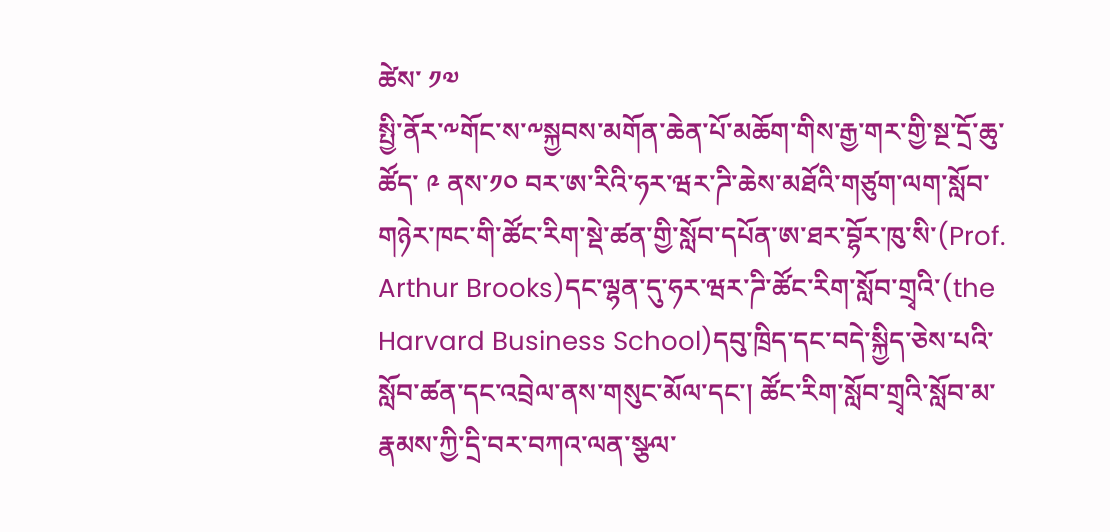ཚེས་ ༡༧
སྤྱི་ནོར་༸གོང་ས་༸སྐྱབས་མགོན་ཆེན་པོ་མཆོག་གིས་རྒྱ་གར་གྱི་སྔ་དྲོ་ཆུ་ཚོད་ ༩ ནས་༡༠ བར་ཨ་རིའི་ཧར་ཝར་ཌི་ཆེས་མཐོའི་གཙུག་ལག་སློབ་གཉེར་ཁང་གི་ཚོང་རིག་སྡེ་ཚན་གྱི་སློབ་དཔོན་ཨ་ཐར་བྷོར་ཁུ་སི་(Prof. Arthur Brooks)དང་ལྷན་དུ་ཧར་ཝར་ཌི་ཚོང་རིག་སློབ་གྲྭའི་(the Harvard Business School)དབུ་ཁྲིད་དང་བདེ་སྐྱིད་ཅེས་པའི་སློབ་ཚན་དང་འབྲེལ་ནས་གསུང་མོལ་དང་། ཚོང་རིག་སློབ་གྲྭའི་སློབ་མ་རྣམས་ཀྱི་དྲི་བར་བཀའ་ལན་སྩལ་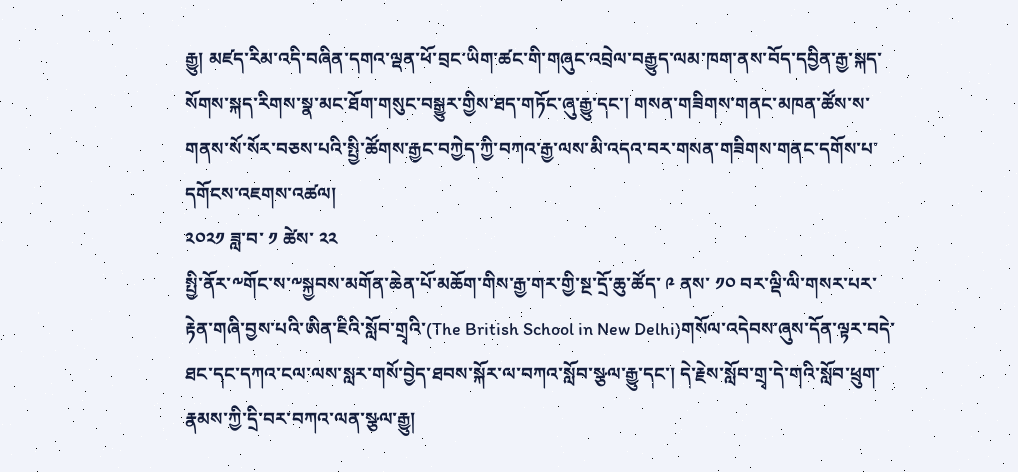རྒྱུ། མཛད་རིམ་འདི་བཞིན་དགའ་ལྡན་ཕོ་བྲང་ཡིག་ཚང་གི་གཞུང་འབྲེལ་བརྒྱུད་ལམ་ཁག་ནས་བོད་དབྱིན་རྒྱ་སྐད་སོགས་སྐད་རིགས་སྣ་མང་ཐོག་གསུང་བསྒྱུར་གྱིས་ཐད་གཏོང་ཞུ་རྒྱུ་དང་། གསན་གཟིགས་གནང་མཁན་ཚོས་ས་གནས་སོ་སོར་བཅས་པའི་སྤྱི་ཚོགས་རྒྱང་བཀྱེད་ཀྱི་བཀའ་རྒྱ་ལས་མི་འདའ་བར་གསན་གཟིགས་གནང་དགོས་པ་དགོངས་འཇགས་འཚལ།
༢༠༢༡ ཟླ་བ་ ༡ ཚེས་ ༢༢
སྤྱི་ནོར་༸གོང་ས་༸སྐྱབས་མགོན་ཆེན་པོ་མཆོག་གིས་རྒྱ་གར་གྱི་སྔ་དྲོ་ཆུ་ཚོད་ ༩ ནས་ ༡༠ བར་ལྡི་ལི་གསར་པར་རྟེན་གཞི་བྱས་པའི་ཨིན་ཇིའི་སློབ་གྲྭའི་(The British School in New Delhi)གསོལ་འདེབས་ཞུས་དོན་ལྟར་བདེ་ཐང་དང་དཀའ་ངལ་ལས་སླར་གསོ་བྱེད་ཐབས་སྐོར་ལ་བཀའ་སློབ་སྩལ་རྒྱུ་དང་། དེ་རྗེས་སློབ་གྲྭ་དེ་གའི་སློབ་ཕྲུག་རྣམས་ཀྱི་དྲི་བར་བཀའ་ལན་སྩལ་རྒྱུ།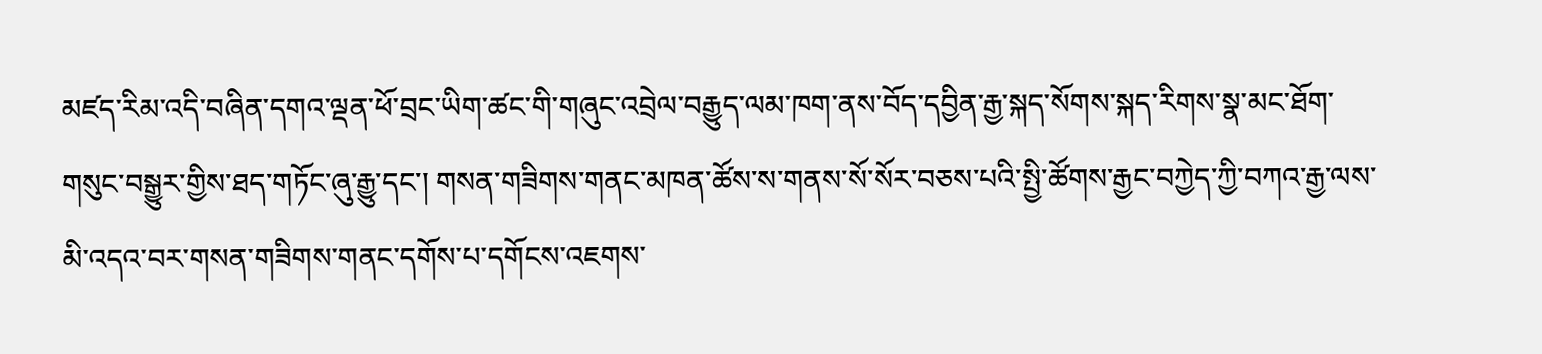མཛད་རིམ་འདི་བཞིན་དགའ་ལྡན་ཕོ་བྲང་ཡིག་ཚང་གི་གཞུང་འབྲེལ་བརྒྱུད་ལམ་ཁག་ནས་བོད་དབྱིན་རྒྱ་སྐད་སོགས་སྐད་རིགས་སྣ་མང་ཐོག་གསུང་བསྒྱུར་གྱིས་ཐད་གཏོང་ཞུ་རྒྱུ་དང་། གསན་གཟིགས་གནང་མཁན་ཚོས་ས་གནས་སོ་སོར་བཅས་པའི་སྤྱི་ཚོགས་རྒྱང་བཀྱེད་ཀྱི་བཀའ་རྒྱ་ལས་མི་འདའ་བར་གསན་གཟིགས་གནང་དགོས་པ་དགོངས་འཇགས་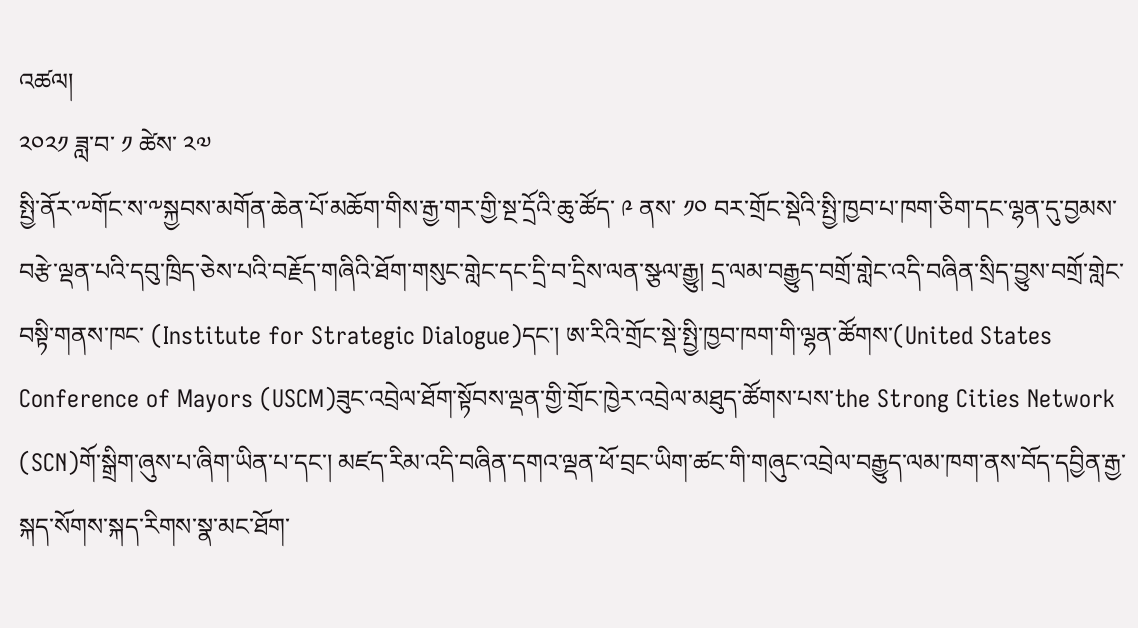འཚལ།
༢༠༢༡ ཟླ་བ་ ༡ ཚེས་ ༢༧
སྤྱི་ནོར་༸གོང་ས་༸སྐྱབས་མགོན་ཆེན་པོ་མཆོག་གིས་རྒྱ་གར་གྱི་སྔ་དྲོའི་ཆུ་ཚོད་ ༩ ནས་ ༡༠ བར་གྲོང་སྡེའི་སྤྱི་ཁྱབ་པ་ཁག་ཅིག་དང་ལྷན་དུ་བྱམས་བརྩེ་ལྡན་པའི་དབུ་ཁྲིད་ཅེས་པའི་བརྗོད་གཞིའི་ཐོག་གསུང་གླེང་དང་དྲི་བ་དྲིས་ལན་སྩལ་རྒྱུ། དྲ་ལམ་བརྒྱུད་བགྲོ་གླེང་འདི་བཞིན་སྲིད་བྱུས་བགྲོ་གླེང་བསྟི་གནས་ཁང་ (Institute for Strategic Dialogue)དང་། ཨ་རིའི་གྲོང་སྡེ་སྤྱི་ཁྱབ་ཁག་གི་ལྷན་ཚོགས་(United States Conference of Mayors (USCM)ཟུང་འབྲེལ་ཐོག་སྟོབས་ལྡན་གྱི་གྲོང་ཁྱེར་འབྲེལ་མཐུད་ཚོགས་པས་the Strong Cities Network (SCN)གོ་སྒྲིག་ཞུས་པ་ཞིག་ཡིན་པ་དང་། མཛད་རིམ་འདི་བཞིན་དགའ་ལྡན་ཕོ་བྲང་ཡིག་ཚང་གི་གཞུང་འབྲེལ་བརྒྱུད་ལམ་ཁག་ནས་བོད་དབྱིན་རྒྱ་སྐད་སོགས་སྐད་རིགས་སྣ་མང་ཐོག་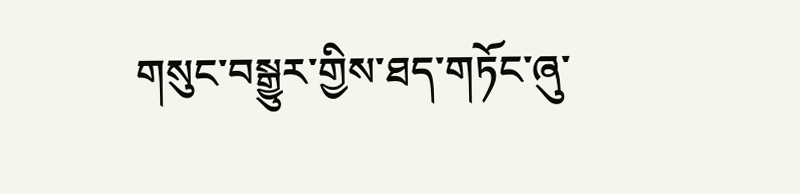གསུང་བསྒྱུར་གྱིས་ཐད་གཏོང་ཞུ་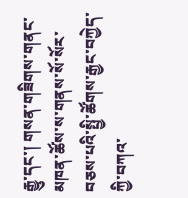རྒྱུ་དང་། གསན་གཟིགས་གནང་མཁན་ཚོས་ས་གནས་སོ་སོར་བཅས་པའི་སྤྱི་ཚོགས་རྒྱང་བཀྱེད་ཀྱི་བཀའ་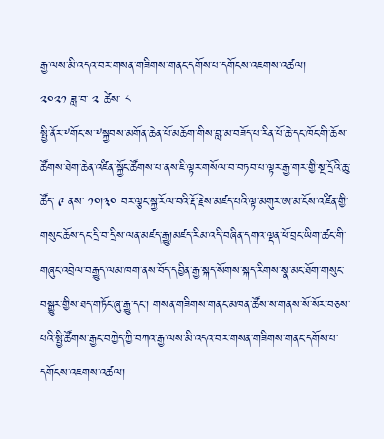རྒྱ་ལས་མི་འདའ་བར་གསན་གཟིགས་གནང་དགོས་པ་དགོངས་འཇགས་འཚལ།
༢༠༢༡ ཟླ་བ་ ༢ ཚེས་ ༨
སྤྱི་ནོར་༸གོང་ས་༸སྐྱབས་མགོན་ཆེན་པོ་མཆོག་གིས་བླ་མ་བཟོད་པ་རིན་པོ་ཆེ་དང་ཁོང་གི་ཆོས་ཚོགས་ཐེག་ཆེན་འཛིན་སྐྱོང་ཚོགས་པ་ནས་ཇི་ལྟར་གསོལ་བ་བཏབ་པ་ལྟར་རྒྱ་གར་གྱི་སྔ་དྲོའི་ཆུ་ཚོད་ ༩ ནས་ ༡༠།༣༠ བར་ལྕང་སྐྱ་རོལ་བའི་རྡོ་རྗེས་མཛད་པའི་ལྟ་མགུར་ཨ་མ་ངོས་འཛིན་གྱི་གསུང་ཆོས་དང་དྲི་བ་དྲིས་ལན་མཛད་རྒྱུ།མཛད་རིམ་འདི་བཞིན་དགའ་ལྡན་ཕོ་བྲང་ཡིག་ཚང་གི་གཞུང་འབྲེལ་བརྒྱུད་ལམ་ཁག་ནས་བོད་དབྱིན་རྒྱ་སྐད་སོགས་སྐད་རིགས་སྣ་མང་ཐོག་གསུང་བསྒྱུར་གྱིས་ཐད་གཏོང་ཞུ་རྒྱུ་དང་། གསན་གཟིགས་གནང་མཁན་ཚོས་ས་གནས་སོ་སོར་བཅས་པའི་སྤྱི་ཚོགས་རྒྱང་བཀྱེད་ཀྱི་བཀའ་རྒྱ་ལས་མི་འདའ་བར་གསན་གཟིགས་གནང་དགོས་པ་དགོངས་འཇགས་འཚལ།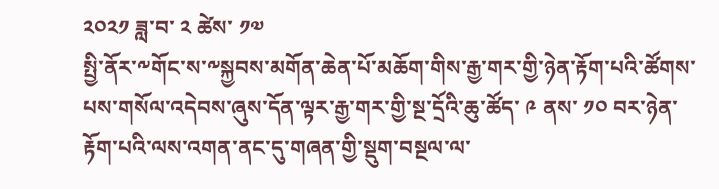༢༠༢༡ ཟླ་བ་ ༢ ཚེས་ ༡༧
སྤྱི་ནོར་༸གོང་ས་༸སྐྱབས་མགོན་ཆེན་པོ་མཆོག་གིས་རྒྱ་གར་གྱི་ཉེན་རྟོག་པའི་ཚོགས་པས་གསོལ་འདེབས་ཞུས་དོན་ལྟར་རྒྱ་གར་གྱི་སྔ་དྲོའི་ཆུ་ཚོད་ ༩ ནས་ ༡༠ བར་ཉེན་རྟོག་པའི་ལས་འགན་ནང་དུ་གཞན་གྱི་སྡུག་བསྔལ་ལ་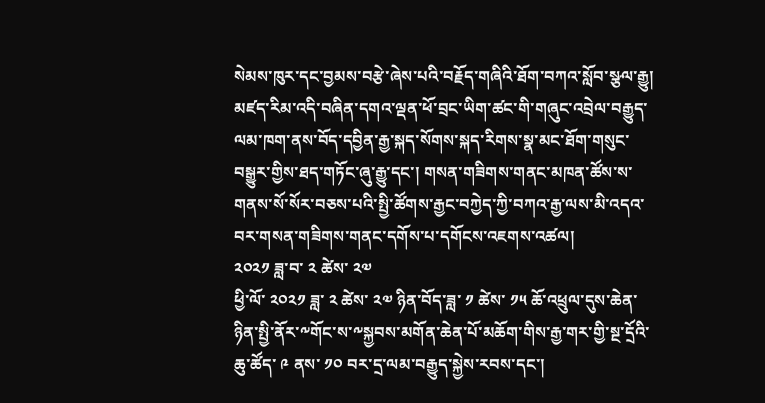སེམས་ཁུར་དང་བྱམས་བརྩེ་ཞེས་པའི་བརྗོད་གཞིའི་ཐོག་བཀའ་སློབ་སྩལ་རྒྱུ། མཛད་རིམ་འདི་བཞིན་དགའ་ལྡན་ཕོ་བྲང་ཡིག་ཚང་གི་གཞུང་འབྲེལ་བརྒྱུད་ལམ་ཁག་ནས་བོད་དབྱིན་རྒྱ་སྐད་སོགས་སྐད་རིགས་སྣ་མང་ཐོག་གསུང་བསྒྱུར་གྱིས་ཐད་གཏོང་ཞུ་རྒྱུ་དང་། གསན་གཟིགས་གནང་མཁན་ཚོས་ས་གནས་སོ་སོར་བཅས་པའི་སྤྱི་ཚོགས་རྒྱང་བཀྱེད་ཀྱི་བཀའ་རྒྱ་ལས་མི་འདའ་བར་གསན་གཟིགས་གནང་དགོས་པ་དགོངས་འཇགས་འཚལ།
༢༠༢༡ ཟླ་བ་ ༢ ཚེས་ ༢༧
ཕྱི་ལོ་ ༢༠༢༡ ཟླ་ ༢ ཚེས་ ༢༧ ཉིན་བོད་ཟླ་ ༡ ཚེས་ ༡༥ ཆོ་འཕྲུལ་དུས་ཆེན་ཉིན་སྤྱི་ནོར་༸གོང་ས་༸སྐྱབས་མགོན་ཆེན་པོ་མཆོག་གིས་རྒྱ་གར་གྱི་སྔ་དྲོའི་ཆུ་ཚོད་ ༩ ནས་ ༡༠ བར་དྲ་ལམ་བརྒྱུད་སྐྱེས་རབས་དང་།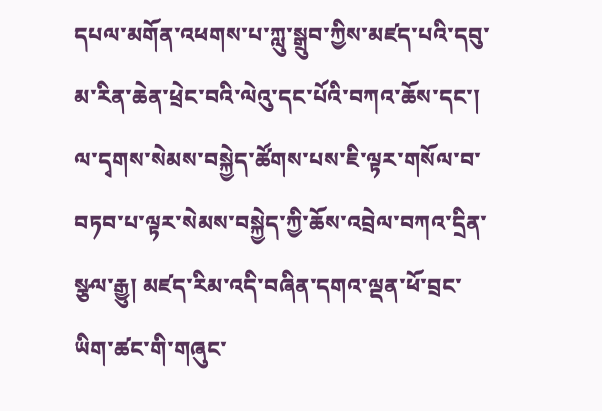དཔལ་མགོན་འཕགས་པ་ཀླུ་སྒྲུབ་ཀྱིས་མཛད་པའི་དབུ་མ་རིན་ཆེན་ཕྲེང་བའི་ལེའུ་དང་པོའི་བཀའ་ཆོས་དང་། ལ་དྭགས་སེམས་བསྐྱེད་ཚོགས་པས་ཇི་ལྟར་གསོལ་བ་བཏབ་པ་ལྟར་སེམས་བསྐྱེད་ཀྱི་ཆོས་འབྲེལ་བཀའ་དྲིན་སྩལ་རྒྱུ། མཛད་རིམ་འདི་བཞིན་དགའ་ལྡན་ཕོ་བྲང་ཡིག་ཚང་གི་གཞུང་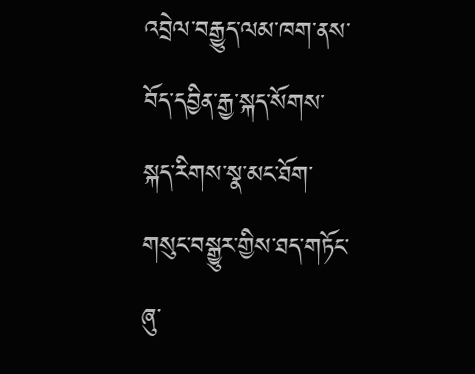འབྲེལ་བརྒྱུད་ལམ་ཁག་ནས་བོད་དབྱིན་རྒྱ་སྐད་སོགས་སྐད་རིགས་སྣ་མང་ཐོག་གསུང་བསྒྱུར་གྱིས་ཐད་གཏོང་ཞུ་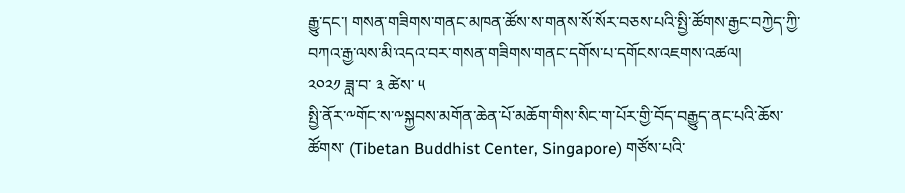རྒྱུ་དང་། གསན་གཟིགས་གནང་མཁན་ཚོས་ས་གནས་སོ་སོར་བཅས་པའི་སྤྱི་ཚོགས་རྒྱང་བཀྱེད་ཀྱི་བཀའ་རྒྱ་ལས་མི་འདའ་བར་གསན་གཟིགས་གནང་དགོས་པ་དགོངས་འཇགས་འཚལ།
༢༠༢༡ ཟླ་བ་ ༣ ཚེས་ ༥
སྤྱི་ནོར་༸གོང་ས་༸སྐྱབས་མགོན་ཆེན་པོ་མཆོག་གིས་སིང་ག་པོར་གྱི་བོད་བརྒྱུད་ནང་པའི་ཆོས་ཚོགས་ (Tibetan Buddhist Center, Singapore) གཙོས་པའི་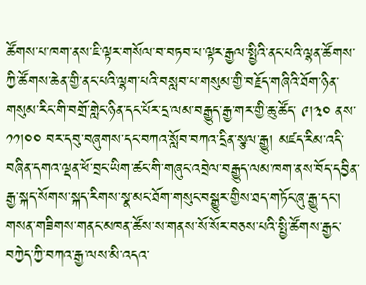ཚོགས་པ་ཁག་ནས་ཇི་ལྟར་གསོལ་བ་བཏབ་པ་ལྟར་རྒྱལ་སྤྱིའི་ནང་པའི་ལྷན་ཚོགས་ཀྱི་ཚོགས་ཆེན་གྱི་ནང་པའི་ལྷག་པའི་བསླབ་པ་གསུམ་གྱི་བརྗོད་གཞིའི་ཐོག་ཉིན་གསུམ་རིང་གི་བགྲོ་གླེང་ཉིན་དང་པོར་དྲ་ལམ་བརྒྱུད་རྒྱ་གར་གྱི་ཆུ་ཚོད་ ༩།༣༠ ནས་ ༡༡།༠༠ བར་དབུ་བཞུགས་དང་བཀའ་སློབ་བཀའ་དྲིན་སྩལ་རྒྱུ། མཛད་རིམ་འདི་བཞིན་དགའ་ལྡན་ཕོ་བྲང་ཡིག་ཚང་གི་གཞུང་འབྲེལ་བརྒྱུད་ལམ་ཁག་ནས་བོད་དབྱིན་རྒྱ་སྐད་སོགས་སྐད་རིགས་སྣ་མང་ཐོག་གསུང་བསྒྱུར་གྱིས་ཐད་གཏོང་ཞུ་རྒྱུ་དང་། གསན་གཟིགས་གནང་མཁན་ཚོས་ས་གནས་སོ་སོར་བཅས་པའི་སྤྱི་ཚོགས་རྒྱང་བཀྱེད་ཀྱི་བཀའ་རྒྱ་ལས་མི་འདའ་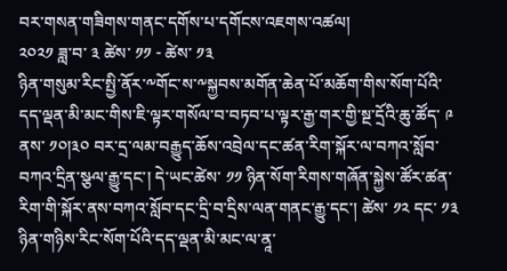བར་གསན་གཟིགས་གནང་དགོས་པ་དགོངས་འཇགས་འཚལ།
༢༠༢༡ ཟླ་བ་ ༣ ཚེས་ ༡༡ - ཚེས་ ༡༣
ཉིན་གསུམ་རིང་སྤྱི་ནོར་༸གོང་ས་༸སྐྱབས་མགོན་ཆེན་པོ་མཆོག་གིས་སོག་པོའི་དད་ལྡན་མི་མང་གིས་ཇི་ལྟར་གསོལ་བ་བཏབ་པ་ལྟར་རྒྱ་གར་གྱི་སྔ་དྲོའི་ཆུ་ཚོད་ ༩ ནས་ ༡༠།༣༠ བར་དྲ་ལམ་བརྒྱུད་ཆོས་འབྲེལ་དང་ཚན་རིག་སྐོར་ལ་བཀའ་སློབ་བཀའ་དྲིན་སྩལ་རྒྱུ་དང་། དེ་ཡང་ཚེས་ ༡༡ ཉིན་སོག་རིགས་གཞོན་སྐྱེས་ཚོར་ཚན་རིག་གི་སྐོར་ནས་བཀའ་སློབ་དང་དྲི་བ་དྲིས་ལན་གནང་རྒྱུ་དང་། ཚེས་ ༡༢ དང་ ༡༣ ཉིན་གཉིས་རིང་སོག་པོའི་དད་ལྡན་མི་མང་ལ་ནཱ་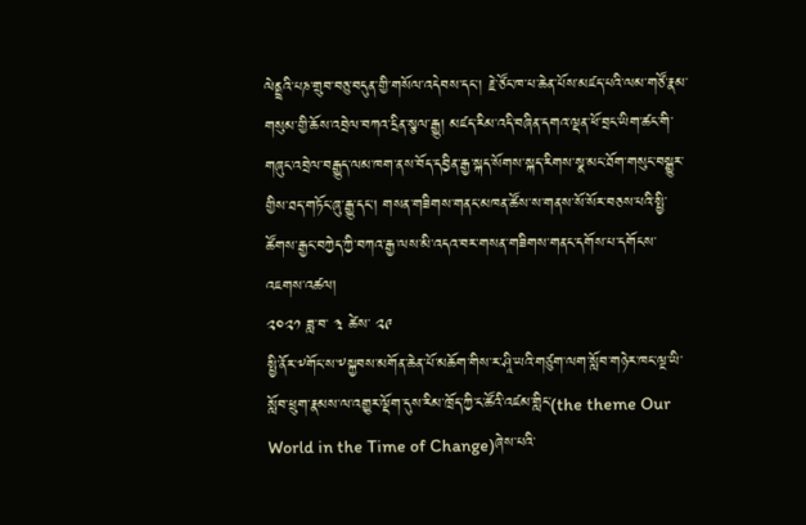ལེནྡྲའི་པཎ་གྲུབ་བཅུ་བདུན་གྱི་གསོལ་འདེབས་དང་། རྗེ་ཙོང་ཁ་པ་ཆེན་པོས་མཛད་པའི་ལམ་གཙོ་རྣམ་གསུམ་གྱི་ཆོས་འབྲེལ་བཀའ་དྲིན་སྩལ་རྒྱུ། མཛད་རིམ་འདི་བཞིན་དགའ་ལྡན་ཕོ་བྲང་ཡིག་ཚང་གི་གཞུང་འབྲེལ་བརྒྱུད་ལམ་ཁག་ནས་བོད་དབྱིན་རྒྱ་སྐད་སོགས་སྐད་རིགས་སྣ་མང་ཐོག་གསུང་བསྒྱུར་གྱིས་ཐད་གཏོང་ཞུ་རྒྱུ་དང་། གསན་གཟིགས་གནང་མཁན་ཚོས་ས་གནས་སོ་སོར་བཅས་པའི་སྤྱི་ཚོགས་རྒྱང་བཀྱེད་ཀྱི་བཀའ་རྒྱ་ལས་མི་འདའ་བར་གསན་གཟིགས་གནང་དགོས་པ་དགོངས་འཇགས་འཚལ།
༢༠༢༡ ཟླ་བ་ ༣ ཚེས་ ༢༩
སྤྱི་ནོར་༸གོང་ས་༸སྐྱབས་མགོན་ཆེན་པོ་མཆོག་གིས་ར་ཤཱི་ཡའི་གཙུག་ལག་སློབ་གཉེར་ཁང་ལྔ་ཡི་སློབ་ཕྲུག་རྣམས་ལ་འགྱུར་ལྡོག་དུས་རིམ་ཁྲོད་ཀྱི་ང་ཚོའི་འཛམ་གླིང་(the theme Our World in the Time of Change)ཞེས་པའི་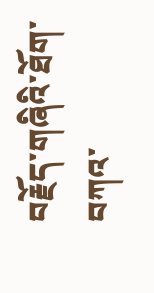བརྗོད་གཞིའི་ཐོག་བཀའ་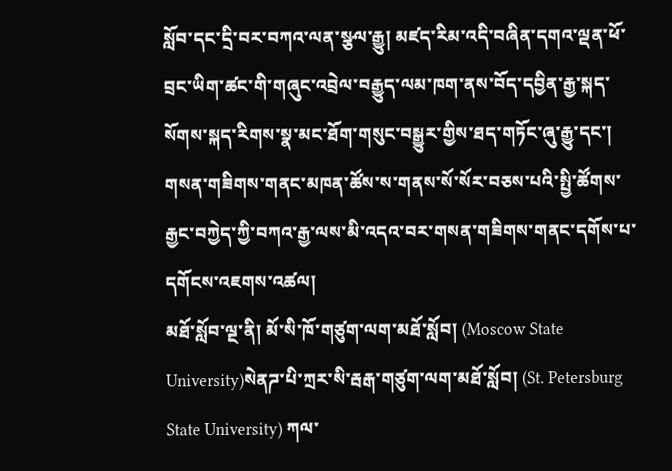སློབ་དང་དྲི་བར་བཀའ་ལན་སྩལ་རྒྱུ། མཛད་རིམ་འདི་བཞིན་དགའ་ལྡན་ཕོ་བྲང་ཡིག་ཚང་གི་གཞུང་འབྲེལ་བརྒྱུད་ལམ་ཁག་ནས་བོད་དབྱིན་རྒྱ་སྐད་སོགས་སྐད་རིགས་སྣ་མང་ཐོག་གསུང་བསྒྱུར་གྱིས་ཐད་གཏོང་ཞུ་རྒྱུ་དང་། གསན་གཟིགས་གནང་མཁན་ཚོས་ས་གནས་སོ་སོར་བཅས་པའི་སྤྱི་ཚོགས་རྒྱང་བཀྱེད་ཀྱི་བཀའ་རྒྱ་ལས་མི་འདའ་བར་གསན་གཟིགས་གནང་དགོས་པ་དགོངས་འཇགས་འཚལ།
མཐོ་སློབ་ལྔ་ནི། མོ་སི་ཁོ་གཙུག་ལག་མཐོ་སློབ། (Moscow State University)སེནཌ་པི་ཀྲར་སི་རྦརྒ་གཙུག་ལག་མཐོ་སློབ། (St. Petersburg State University) ཀལ་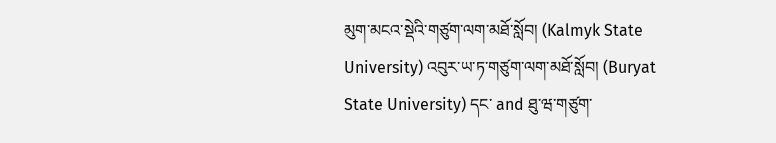མུག་མངའ་སྡེའི་གཙུག་ལག་མཐོ་སློབ། (Kalmyk State University) འབུར་ཡ་ཏ་གཙུག་ལག་མཐོ་སློབ། (Buryat State University) དང་ and ཐུ་ཝ་གཙུག་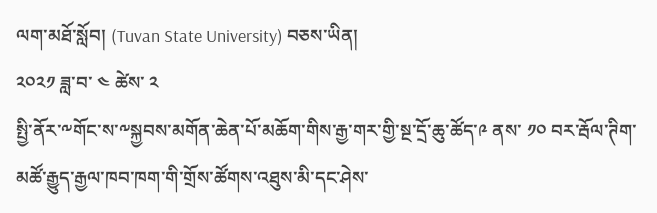ལག་མཐོ་སློབ། (Tuvan State University) བཅས་ཡིན།
༢༠༢༡ ཟླ་བ་ ༤ ཚེས་ ༢
སྤྱི་ནོར་༸གོང་ས་༸སྐྱབས་མགོན་ཆེན་པོ་མཆོག་གིས་རྒྱ་གར་གྱི་སྔ་དྲོ་ཆུ་ཚོད་༩ ནས་ ༡༠ བར་རྦོལ་ཊིག་མཚོ་རྒྱུད་རྒྱལ་ཁབ་ཁག་གི་གྲོས་ཚོགས་འཐུས་མི་དང་ཤེས་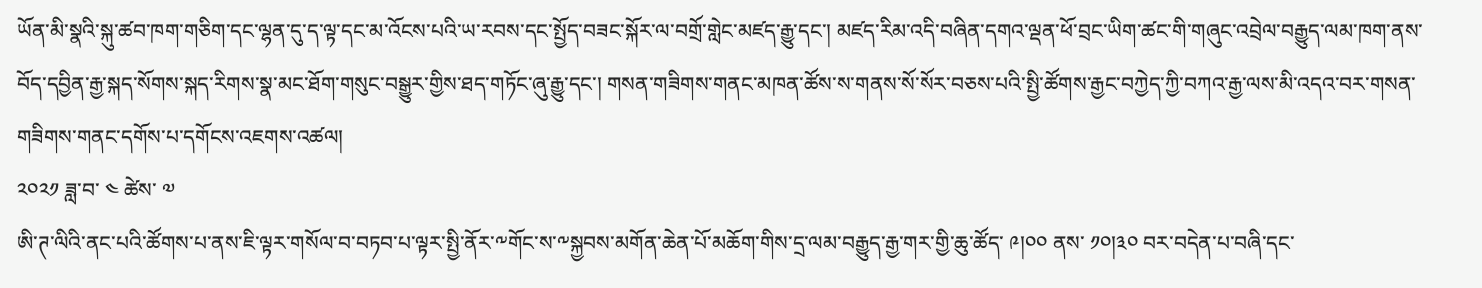ཡོན་མི་སྣའི་སྐུ་ཚབ་ཁག་གཅིག་དང་ལྷན་དུ་ད་ལྟ་དང་མ་འོངས་པའི་ཡ་རབས་དང་སྤྱོད་བཟང་སྐོར་ལ་བགྲོ་གླེང་མཛད་རྒྱུ་དང་། མཛད་རིམ་འདི་བཞིན་དགའ་ལྡན་ཕོ་བྲང་ཡིག་ཚང་གི་གཞུང་འབྲེལ་བརྒྱུད་ལམ་ཁག་ནས་བོད་དབྱིན་རྒྱ་སྐད་སོགས་སྐད་རིགས་སྣ་མང་ཐོག་གསུང་བསྒྱུར་གྱིས་ཐད་གཏོང་ཞུ་རྒྱུ་དང་། གསན་གཟིགས་གནང་མཁན་ཚོས་ས་གནས་སོ་སོར་བཅས་པའི་སྤྱི་ཚོགས་རྒྱང་བཀྱེད་ཀྱི་བཀའ་རྒྱ་ལས་མི་འདའ་བར་གསན་གཟིགས་གནང་དགོས་པ་དགོངས་འཇགས་འཚལ།
༢༠༢༡ ཟླ་བ་ ༤ ཚེས་ ༧
ཨི་ཊ་ལིའི་ནང་པའི་ཚོགས་པ་ནས་ཇི་ལྟར་གསོལ་བ་བཏབ་པ་ལྟར་སྤྱི་ནོར་༸གོང་ས་༸སྐྱབས་མགོན་ཆེན་པོ་མཆོག་གིས་དྲ་ལམ་བརྒྱུད་རྒྱ་གར་གྱི་ཆུ་ཚོད་ ༩།༠༠ ནས་ ༡༠།༣༠ བར་བདེན་པ་བཞི་དང་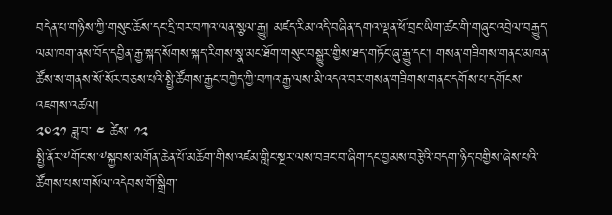བདེན་པ་གཉིས་ཀྱི་གསུང་ཆོས་དང་དྲི་བར་བཀའ་ལན་སྩལ་རྒྱུ། མཛད་རིམ་འདི་བཞིན་དགའ་ལྡན་ཕོ་བྲང་ཡིག་ཚང་གི་གཞུང་འབྲེལ་བརྒྱུད་ལམ་ཁག་ནས་བོད་དབྱིན་རྒྱ་སྐད་སོགས་སྐད་རིགས་སྣ་མང་ཐོག་གསུང་བསྒྱུར་གྱིས་ཐད་གཏོང་ཞུ་རྒྱུ་དང་། གསན་གཟིགས་གནང་མཁན་ཚོས་ས་གནས་སོ་སོར་བཅས་པའི་སྤྱི་ཚོགས་རྒྱང་བཀྱེད་ཀྱི་བཀའ་རྒྱ་ལས་མི་འདའ་བར་གསན་གཟིགས་གནང་དགོས་པ་དགོངས་འཇགས་འཚལ།
༢༠༢༡ ཟླ་བ་ ༤ ཚེས་ ༡༢
སྤྱི་ནོར་༸གོང་ས་༸སྐྱབས་མགོན་ཆེན་པོ་མཆོག་གིས་འཛམ་གླིང་སྔར་ལས་བཟང་བ་ཞིག་དང་བྱམས་བརྩེའི་བདག་ཉིད་བགྱིས་ཞེས་པའི་ཚོགས་པས་གསོལ་འདེབས་གོ་སྒྲིག་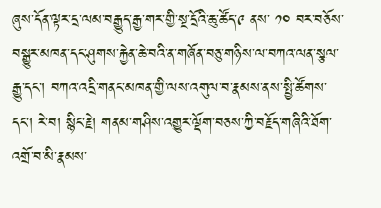ཞུས་དོན་ལྟར་དྲ་ལམ་བརྒྱུད་རྒྱ་གར་གྱི་སྔ་དྲོའི་ཆུ་ཚོད་༩ ནས་ ༡༠ བར་བཅོས་བསྒྱུར་མཁན་དང་ཤུགས་རྐྱེན་ཆེ་བའི་ན་གཞོན་བཅུ་གཉིས་ལ་བཀའ་ལན་སྩལ་རྒྱུ་དང་། བཀའ་འདྲི་གནང་མཁན་གྱི་ལས་འགུལ་བ་རྣམས་ནས་སྤྱི་ཚོགས་དང་། རེ་བ། སྙིང་རྗེ། གནམ་གཤིས་འགྱུར་ལྡོག་བཅས་ཀྱི་བརྗོད་གཞིའི་ཐོག་འགྲོ་བ་མི་རྣམས་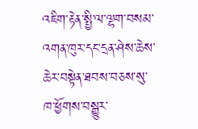འཇིག་རྟེན་སྤྱི་ལ་ལྷག་བསམ་འགན་ཁུར་དང་དྲན་ཤེས་ཆེས་ཆེར་བསྟེན་ཐབས་བཅས་སུ་ཁ་ཕྱོགས་བསྒྱུར་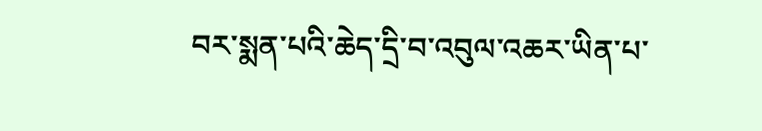བར་སྨན་པའི་ཆེད་དྲི་བ་འབུལ་འཆར་ཡིན་པ་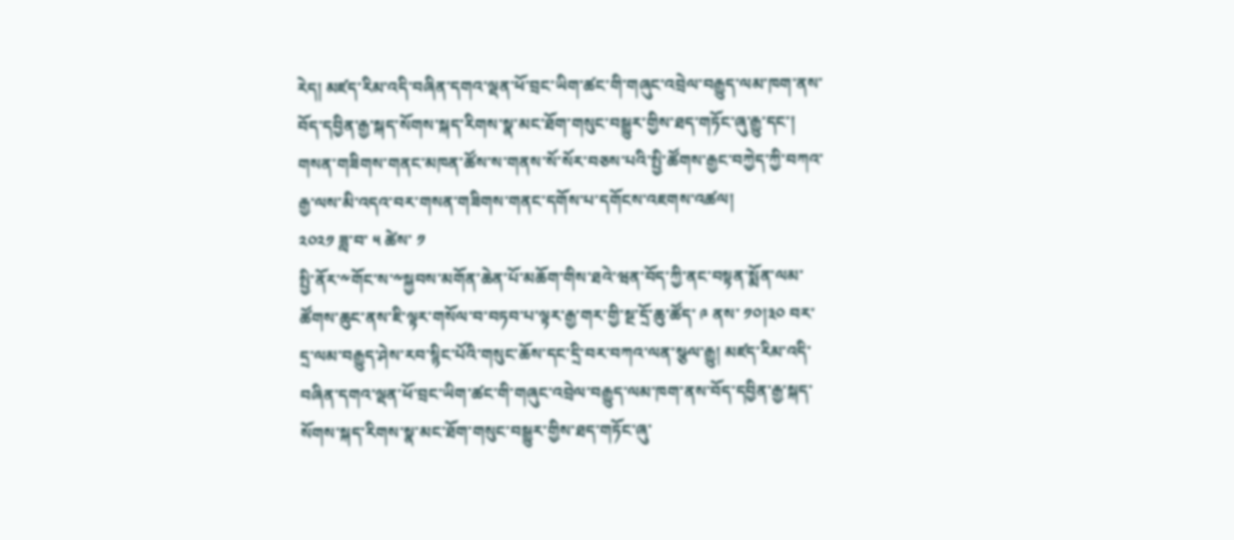རེད། མཛད་རིམ་འདི་བཞིན་དགའ་ལྡན་ཕོ་བྲང་ཡིག་ཚང་གི་གཞུང་འབྲེལ་བརྒྱུད་ལམ་ཁག་ནས་བོད་དབྱིན་རྒྱ་སྐད་སོགས་སྐད་རིགས་སྣ་མང་ཐོག་གསུང་བསྒྱུར་གྱིས་ཐད་གཏོང་ཞུ་རྒྱུ་དང་། གསན་གཟིགས་གནང་མཁན་ཚོས་ས་གནས་སོ་སོར་བཅས་པའི་སྤྱི་ཚོགས་རྒྱང་བཀྱེད་ཀྱི་བཀའ་རྒྱ་ལས་མི་འདའ་བར་གསན་གཟིགས་གནང་དགོས་པ་དགོངས་འཇགས་འཚལ།
༢༠༢༡ ཟླ་བ་ ༥ ཚེས་ ༡
སྤྱི་ནོར་༸གོང་ས་༸སྐྱབས་མགོན་ཆེན་པོ་མཆོག་གིས་ཐའེ་ཝན་བོད་ཀྱི་ནང་བསྟན་སྨོན་ལམ་ཚོགས་ཆུང་ནས་ཇི་ལྟར་གསོལ་བ་བཏབ་པ་ལྟར་རྒྱ་གར་གྱི་སྔ་དྲོ་ཆུ་ཚོད་ ༩ ནས་ ༡༠།༣༠ བར་དྲ་ལམ་བརྒྱུད་ཤེས་རབ་སྙིང་པོའི་གསུང་ཆོས་དང་དྲི་བར་བཀའ་ལན་སྩལ་རྒྱུ། མཛད་རིམ་འདི་བཞིན་དགའ་ལྡན་ཕོ་བྲང་ཡིག་ཚང་གི་གཞུང་འབྲེལ་བརྒྱུད་ལམ་ཁག་ནས་བོད་དབྱིན་རྒྱ་སྐད་སོགས་སྐད་རིགས་སྣ་མང་ཐོག་གསུང་བསྒྱུར་གྱིས་ཐད་གཏོང་ཞུ་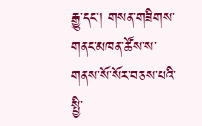རྒྱུ་དང་། གསན་གཟིགས་གནང་མཁན་ཚོས་ས་གནས་སོ་སོར་བཅས་པའི་སྤྱི་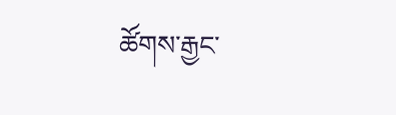ཚོགས་རྒྱང་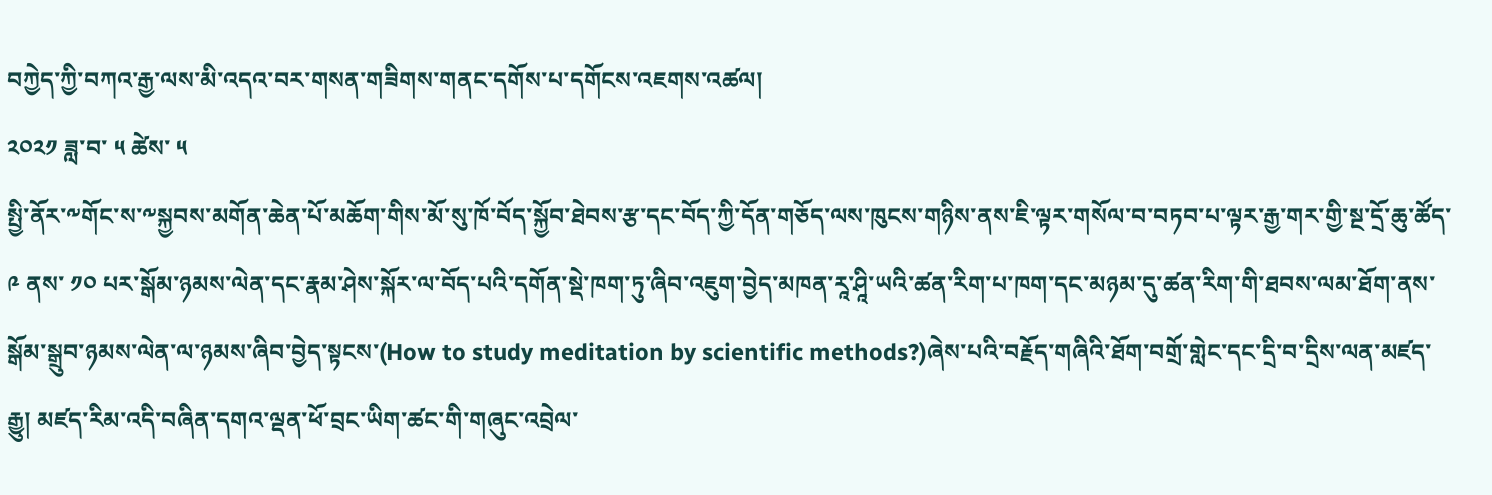བཀྱེད་ཀྱི་བཀའ་རྒྱ་ལས་མི་འདའ་བར་གསན་གཟིགས་གནང་དགོས་པ་དགོངས་འཇགས་འཚལ།
༢༠༢༡ ཟླ་བ་ ༥ ཚེས་ ༥
སྤྱི་ནོར་༸གོང་ས་༸སྐྱབས་མགོན་ཆེན་པོ་མཆོག་གིས་མོ་སུ་ཁོ་བོད་སྐྱོབ་ཐེབས་རྩ་དང་བོད་ཀྱི་དོན་གཅོད་ལས་ཁུངས་གཉིས་ནས་ཇི་ལྟར་གསོལ་བ་བཏབ་པ་ལྟར་རྒྱ་གར་གྱི་སྔ་དྲོ་ཆུ་ཚོད་ ༩ ནས་ ༡༠ པར་སྒོམ་ཉམས་ལེན་དང་རྣམ་ཤེས་སྐོར་ལ་བོད་པའི་དགོན་སྡེ་ཁག་ཏུ་ཞིབ་འཇུག་བྱེད་མཁན་རཱ་ཤཱི་ཡའི་ཚན་རིག་པ་ཁག་དང་མཉམ་དུ་ཚན་རིག་གི་ཐབས་ལམ་ཐོག་ནས་སྒོམ་སྒྲུབ་ཉམས་ལེན་ལ་ཉམས་ཞིབ་བྱེད་སྟངས་(How to study meditation by scientific methods?)ཞེས་པའི་བརྗོད་གཞིའི་ཐོག་བགྲོ་གླེང་དང་དྲི་བ་དྲིས་ལན་མཛད་རྒྱུ། མཛད་རིམ་འདི་བཞིན་དགའ་ལྡན་ཕོ་བྲང་ཡིག་ཚང་གི་གཞུང་འབྲེལ་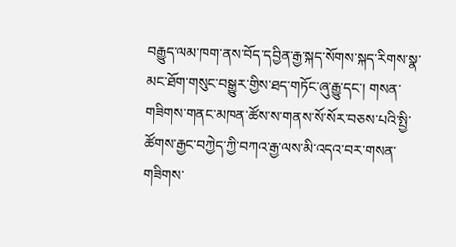བརྒྱུད་ལམ་ཁག་ནས་བོད་དབྱིན་རྒྱ་སྐད་སོགས་སྐད་རིགས་སྣ་མང་ཐོག་གསུང་བསྒྱུར་གྱིས་ཐད་གཏོང་ཞུ་རྒྱུ་དང་། གསན་གཟིགས་གནང་མཁན་ཚོས་ས་གནས་སོ་སོར་བཅས་པའི་སྤྱི་ཚོགས་རྒྱང་བཀྱེད་ཀྱི་བཀའ་རྒྱ་ལས་མི་འདའ་བར་གསན་གཟིགས་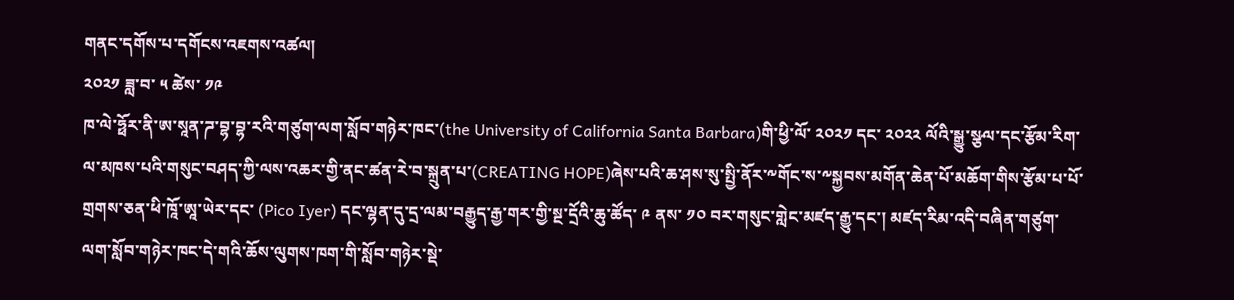གནང་དགོས་པ་དགོངས་འཇགས་འཚལ།
༢༠༢༡ ཟླ་བ་ ༥ ཚེས་ ༡༩
ཁ་ལེ་ཧྥོར་ནི་ཨ་སཱན་ཌ་བྷ་བྷ་རའི་གཙུག་ལག་སློབ་གཉེར་ཁང་(the University of California Santa Barbara)གི་ཕྱི་ལོ་ ༢༠༢༡ དང་ ༢༠༢༢ ལོའི་སྒྱུ་སྩལ་དང་རྩོམ་རིག་ལ་མཁས་པའི་གསུང་བཤད་ཀྱི་ལས་འཆར་གྱི་ནང་ཚན་རེ་བ་སྐྲུན་པ་(CREATING HOPE)ཞེས་པའི་ཆ་ཤས་སུ་སྤྱི་ནོར་༸གོང་ས་༸སྐྱབས་མགོན་ཆེན་པོ་མཆོག་གིས་རྩོམ་པ་པོ་གྲགས་ཅན་ཕི་ཁཱོ་ཨཱ་ཡེར་དང་ (Pico Iyer) དང་ལྷན་དུ་དྲ་ལམ་བརྒྱུད་རྒྱ་གར་གྱི་སྔ་དྲོའི་ཆུ་ཚོད་ ༩ ནས་ ༡༠ བར་གསུང་གླེང་མཛད་རྒྱུ་དང་། མཛད་རིམ་འདི་བཞིན་གཙུག་ལག་སློབ་གཉེར་ཁང་དེ་གའི་ཆོས་ལུགས་ཁག་གི་སློབ་གཉེར་སྡེ་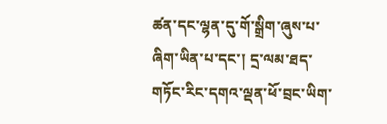ཚན་དང་ལྷན་དུ་གོ་སྒྲིག་ཞུས་པ་ཞིག་ཡིན་པ་དང་། དྲ་ལམ་ཐད་གཏོང་རིང་དགའ་ལྡན་ཕོ་བྲང་ཡིག་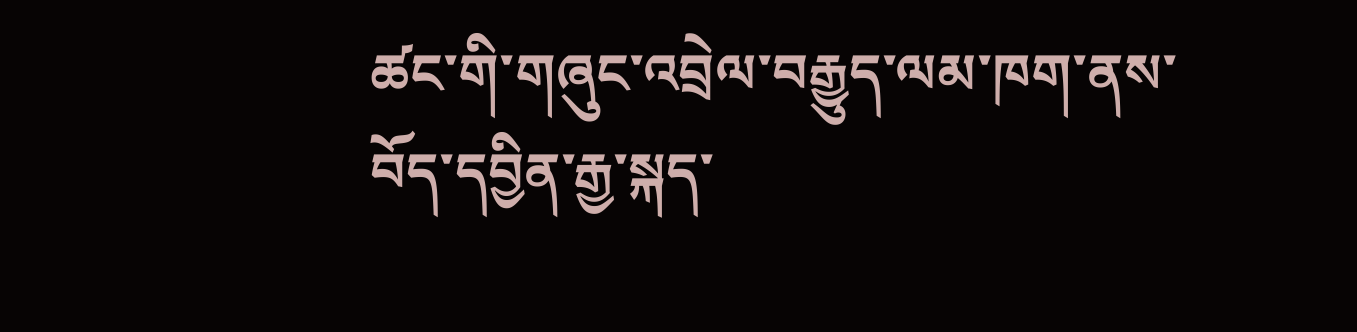ཚང་གི་གཞུང་འབྲེལ་བརྒྱུད་ལམ་ཁག་ནས་བོད་དབྱིན་རྒྱ་སྐད་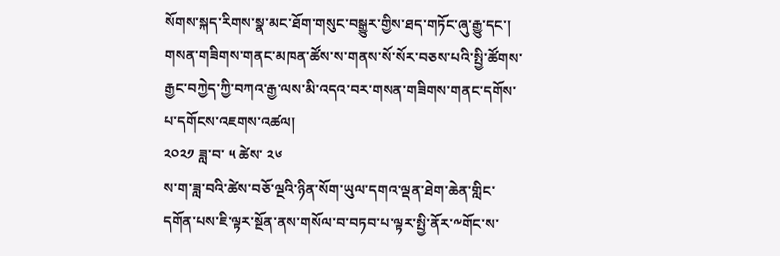སོགས་སྐད་རིགས་སྣ་མང་ཐོག་གསུང་བསྒྱུར་གྱིས་ཐད་གཏོང་ཞུ་རྒྱུ་དང་། གསན་གཟིགས་གནང་མཁན་ཚོས་ས་གནས་སོ་སོར་བཅས་པའི་སྤྱི་ཚོགས་རྒྱང་བཀྱེད་ཀྱི་བཀའ་རྒྱ་ལས་མི་འདའ་བར་གསན་གཟིགས་གནང་དགོས་པ་དགོངས་འཇགས་འཚལ།
༢༠༢༡ ཟླ་བ་ ༥ ཚེས་ ༢༦
ས་ག་ཟླ་བའི་ཚེས་བཅོ་ལྔའི་ཉིན་སོག་ཡུལ་དགའ་ལྡན་ཐེག་ཆེན་གླིང་དགོན་པས་ཇི་ལྟར་སྔོན་ནས་གསོལ་བ་བཏབ་པ་ལྟར་སྤྱི་ནོར་༸གོང་ས་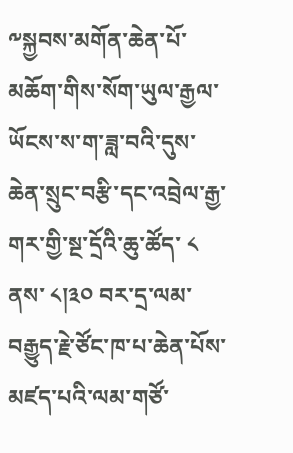༸སྐྱབས་མགོན་ཆེན་པོ་མཆོག་གིས་སོག་ཡུལ་རྒྱལ་ཡོངས་ས་ག་ཟླ་བའི་དུས་ཆེན་སྲུང་བརྩི་དང་འབྲེལ་རྒྱ་གར་གྱི་སྔ་དྲོའི་ཆུ་ཚོད་ ༨ ནས་ ༨།༣༠ བར་དྲ་ལམ་བརྒྱུད་རྗེ་ཙོང་ཁ་པ་ཆེན་པོས་མཛད་པའི་ལམ་གཙོ་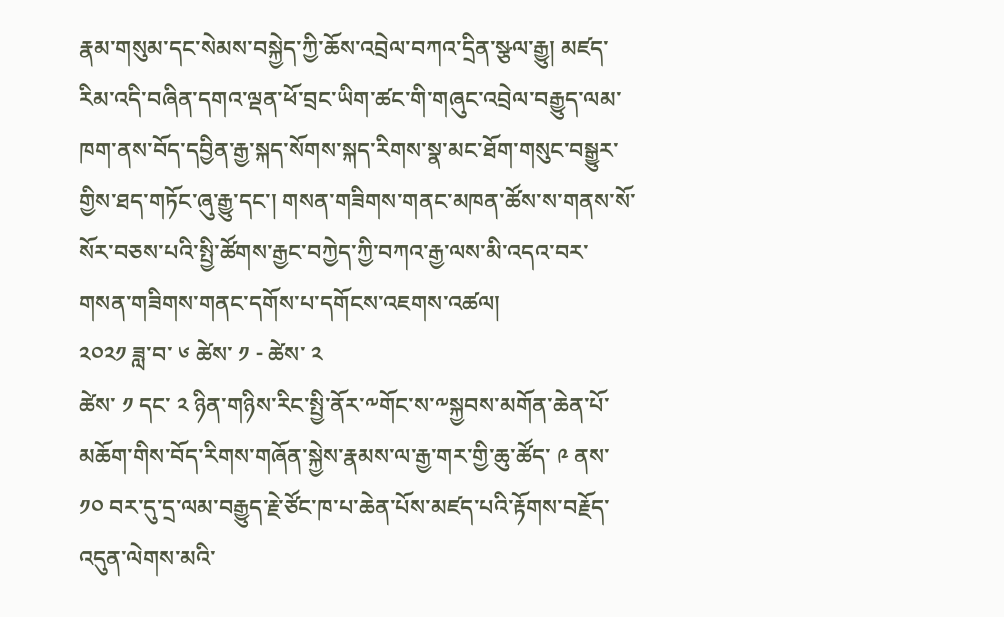རྣམ་གསུམ་དང་སེམས་བསྐྱེད་ཀྱི་ཆོས་འབྲེལ་བཀའ་དྲིན་སྩལ་རྒྱུ། མཛད་རིམ་འདི་བཞིན་དགའ་ལྡན་ཕོ་བྲང་ཡིག་ཚང་གི་གཞུང་འབྲེལ་བརྒྱུད་ལམ་ཁག་ནས་བོད་དབྱིན་རྒྱ་སྐད་སོགས་སྐད་རིགས་སྣ་མང་ཐོག་གསུང་བསྒྱུར་གྱིས་ཐད་གཏོང་ཞུ་རྒྱུ་དང་། གསན་གཟིགས་གནང་མཁན་ཚོས་ས་གནས་སོ་སོར་བཅས་པའི་སྤྱི་ཚོགས་རྒྱང་བཀྱེད་ཀྱི་བཀའ་རྒྱ་ལས་མི་འདའ་བར་གསན་གཟིགས་གནང་དགོས་པ་དགོངས་འཇགས་འཚལ།
༢༠༢༡ ཟླ་བ་ ༦ ཚེས་ ༡ - ཚེས་ ༢
ཚེས་ ༡ དང་ ༢ ཉིན་གཉིས་རིང་སྤྱི་ནོར་༸གོང་ས་༸སྐྱབས་མགོན་ཆེན་པོ་མཆོག་གིས་བོད་རིགས་གཞོན་སྐྱེས་རྣམས་ལ་རྒྱ་གར་གྱི་ཆུ་ཚོད་ ༩ ནས་ ༡༠ བར་དུ་དྲ་ལམ་བརྒྱུད་རྗེ་ཙོང་ཁ་པ་ཆེན་པོས་མཛད་པའི་རྟོགས་བརྗོད་འདུན་ལེགས་མའི་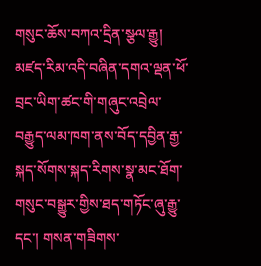གསུང་ཆོས་བཀའ་དྲིན་སྩལ་རྒྱུ། མཛད་རིམ་འདི་བཞིན་དགའ་ལྡན་ཕོ་བྲང་ཡིག་ཚང་གི་གཞུང་འབྲེལ་བརྒྱུད་ལམ་ཁག་ནས་བོད་དབྱིན་རྒྱ་སྐད་སོགས་སྐད་རིགས་སྣ་མང་ཐོག་གསུང་བསྒྱུར་གྱིས་ཐད་གཏོང་ཞུ་རྒྱུ་དང་། གསན་གཟིགས་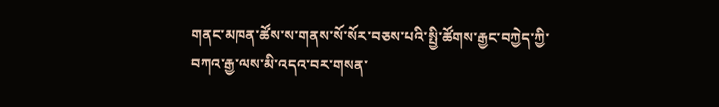གནང་མཁན་ཚོས་ས་གནས་སོ་སོར་བཅས་པའི་སྤྱི་ཚོགས་རྒྱང་བཀྱེད་ཀྱི་བཀའ་རྒྱ་ལས་མི་འདའ་བར་གསན་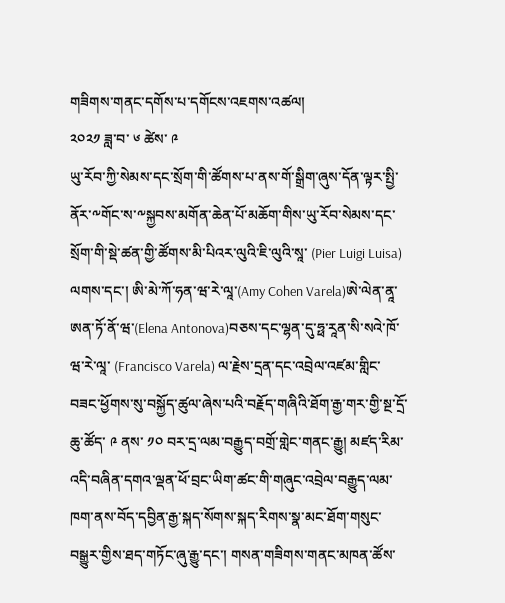གཟིགས་གནང་དགོས་པ་དགོངས་འཇགས་འཚལ།
༢༠༢༡ ཟླ་བ་ ༦ ཚེས་ ༩
ཡུ་རོབ་ཀྱི་སེམས་དང་སྲོག་གི་ཚོགས་པ་ནས་གོ་སྒྲིག་ཞུས་དོན་ལྟར་སྤྱི་ནོར་༸གོང་ས་༸སྐྱབས་མགོན་ཆེན་པོ་མཆོག་གིས་ཡུ་རོབ་སེམས་དང་སྲོག་གི་སྡེ་ཚན་གྱི་ཚོགས་མི་པིའར་ལུའི་ཇི་ལུའི་སཱ་ (Pier Luigi Luisa) ལགས་དང་། ཨི་མེ་ཀོ་ཧན་ཝ་རེ་ལཱ་(Amy Cohen Varela)ཨེ་ལེན་ནཱ་ཨན་ཏོ་ནོ་ཝ་(Elena Antonova)བཅས་དང་ལྷན་དུ་ཧྥ་རཱན་སི་སའེ་ཁོ་ཝ་རེ་ལཱ་ (Francisco Varela) ལ་རྗེས་དྲན་དང་འབྲེལ་འཛམ་གླིང་བཟང་ཕྱོགས་སུ་བསྐྱོད་ཚུལ་ཞེས་པའི་བརྗོད་གཞིའི་ཐོག་རྒྱ་གར་གྱི་སྔ་དྲོ་ཆུ་ཚོད་ ༩ ནས་ ༡༠ བར་དྲ་ལམ་བརྒྱུད་བགྲོ་གླེང་གནང་རྒྱུ། མཛད་རིམ་འདི་བཞིན་དགའ་ལྡན་ཕོ་བྲང་ཡིག་ཚང་གི་གཞུང་འབྲེལ་བརྒྱུད་ལམ་ཁག་ནས་བོད་དབྱིན་རྒྱ་སྐད་སོགས་སྐད་རིགས་སྣ་མང་ཐོག་གསུང་བསྒྱུར་གྱིས་ཐད་གཏོང་ཞུ་རྒྱུ་དང་། གསན་གཟིགས་གནང་མཁན་ཚོས་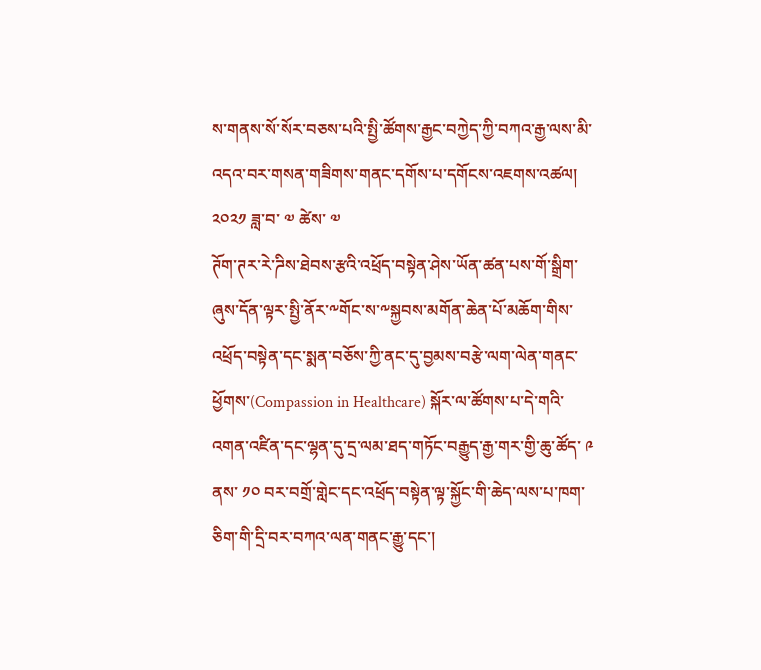ས་གནས་སོ་སོར་བཅས་པའི་སྤྱི་ཚོགས་རྒྱང་བཀྱེད་ཀྱི་བཀའ་རྒྱ་ལས་མི་འདའ་བར་གསན་གཟིགས་གནང་དགོས་པ་དགོངས་འཇགས་འཚལ།
༢༠༢༡ ཟླ་བ་ ༧ ཚེས་ ༧
ཊོག་ཊར་རེ་ཌིས་ཐེབས་རྩའི་འཕྲོད་བསྟེན་ཤེས་ཡོན་ཚན་པས་གོ་སྒྲིག་ཞུས་དོན་ལྟར་སྤྱི་ནོར་༸གོང་ས་༸སྐྱབས་མགོན་ཆེན་པོ་མཆོག་གིས་འཕྲོད་བསྟེན་དང་སྨན་བཅོས་ཀྱི་ནང་དུ་བྱམས་བརྩེ་ལག་ལེན་གནང་ཕྱོགས་(Compassion in Healthcare) སྐོར་ལ་ཚོགས་པ་དེ་གའི་འགན་འཛིན་དང་ལྷན་དུ་དྲ་ལམ་ཐད་གཏོང་བརྒྱུད་རྒྱ་གར་གྱི་ཆུ་ཚོད་ ༩ ནས་ ༡༠ བར་བགྲོ་གླེང་དང་འཕྲོད་བསྟེན་ལྟ་སྐྱོང་གི་ཆེད་ལས་པ་ཁག་ཅིག་གི་དྲི་བར་བཀའ་ལན་གནང་རྒྱུ་དང་།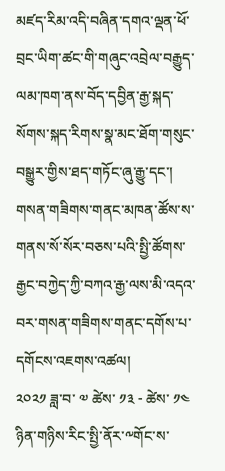མཛད་རིམ་འདི་བཞིན་དགའ་ལྡན་ཕོ་བྲང་ཡིག་ཚང་གི་གཞུང་འབྲེལ་བརྒྱུད་ལམ་ཁག་ནས་བོད་དབྱིན་རྒྱ་སྐད་སོགས་སྐད་རིགས་སྣ་མང་ཐོག་གསུང་བསྒྱུར་གྱིས་ཐད་གཏོང་ཞུ་རྒྱུ་དང་། གསན་གཟིགས་གནང་མཁན་ཚོས་ས་གནས་སོ་སོར་བཅས་པའི་སྤྱི་ཚོགས་རྒྱང་བཀྱེད་ཀྱི་བཀའ་རྒྱ་ལས་མི་འདའ་བར་གསན་གཟིགས་གནང་དགོས་པ་དགོངས་འཇགས་འཚལ།
༢༠༢༡ ཟླ་བ་ ༧ ཚེས་ ༡༣ - ཚེས་ ༡༤
ཉིན་གཉིས་རིང་སྤྱི་ནོར་༸གོང་ས་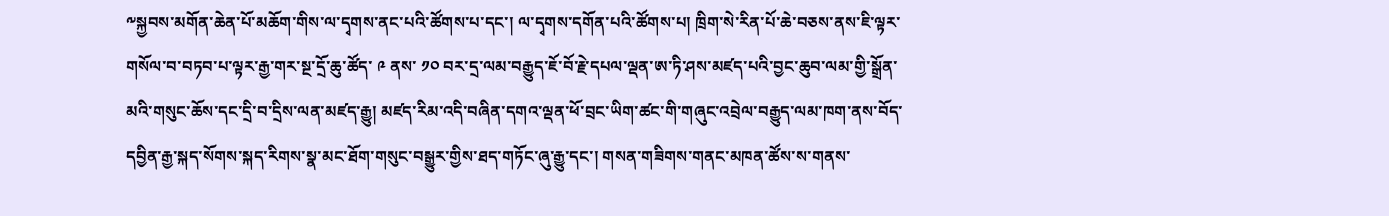༸སྐྱབས་མགོན་ཆེན་པོ་མཆོག་གིས་ལ་དྭགས་ནང་པའི་ཚོགས་པ་དང་། ལ་དྭགས་དགོན་པའི་ཚོགས་པ། ཁྲིག་སེ་རིན་པོ་ཆེ་བཅས་ནས་ཇི་ལྟར་གསོལ་བ་བཏབ་པ་ལྟར་རྒྱ་གར་སྔ་དྲོ་ཆུ་ཚོད་ ༩ ནས་ ༡༠ བར་དྲ་ལམ་བརྒྱུད་ཇོ་བོ་རྗེ་དཔལ་ལྡན་ཨ་ཏི་ཤས་མཛད་པའི་བྱང་ཆུབ་ལམ་གྱི་སྒྲོན་མའི་གསུང་ཆོས་དང་དྲི་བ་དྲིས་ལན་མཛད་རྒྱུ། མཛད་རིམ་འདི་བཞིན་དགའ་ལྡན་ཕོ་བྲང་ཡིག་ཚང་གི་གཞུང་འབྲེལ་བརྒྱུད་ལམ་ཁག་ནས་བོད་དབྱིན་རྒྱ་སྐད་སོགས་སྐད་རིགས་སྣ་མང་ཐོག་གསུང་བསྒྱུར་གྱིས་ཐད་གཏོང་ཞུ་རྒྱུ་དང་། གསན་གཟིགས་གནང་མཁན་ཚོས་ས་གནས་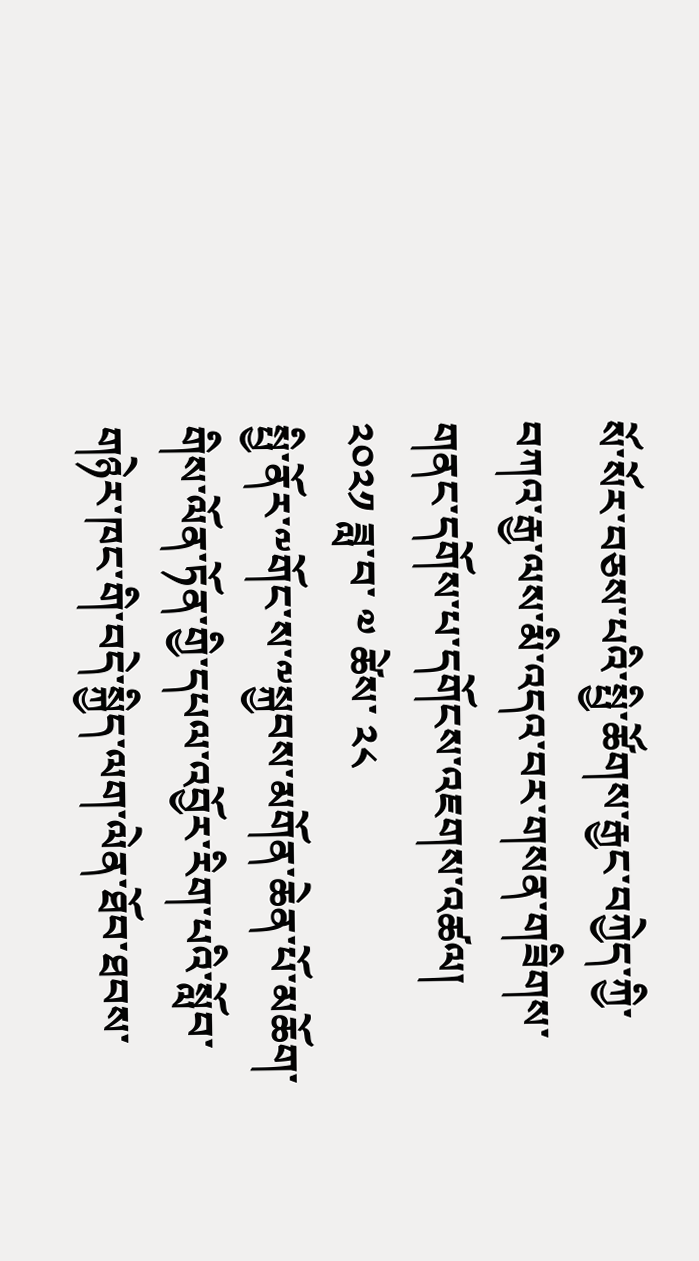སོ་སོར་བཅས་པའི་སྤྱི་ཚོགས་རྒྱང་བཀྱེད་ཀྱི་བཀའ་རྒྱ་ལས་མི་འདའ་བར་གསན་གཟིགས་གནང་དགོས་པ་དགོངས་འཇགས་འཚལ།
༢༠༢༡ ཟླ་བ་ ༧ ཚེས་ ༢༨
སྤྱི་ནོར་༸གོང་ས་༸སྐྱབས་མགོན་ཆེན་པོ་མཆོག་གིས་ལོན་ཏོན་གྱི་དཔལ་འབྱོར་རིག་པའི་སློབ་གཉེར་ཁང་གི་བདེ་སྐྱིད་ལག་ལེན་ཐོབ་ཐབས་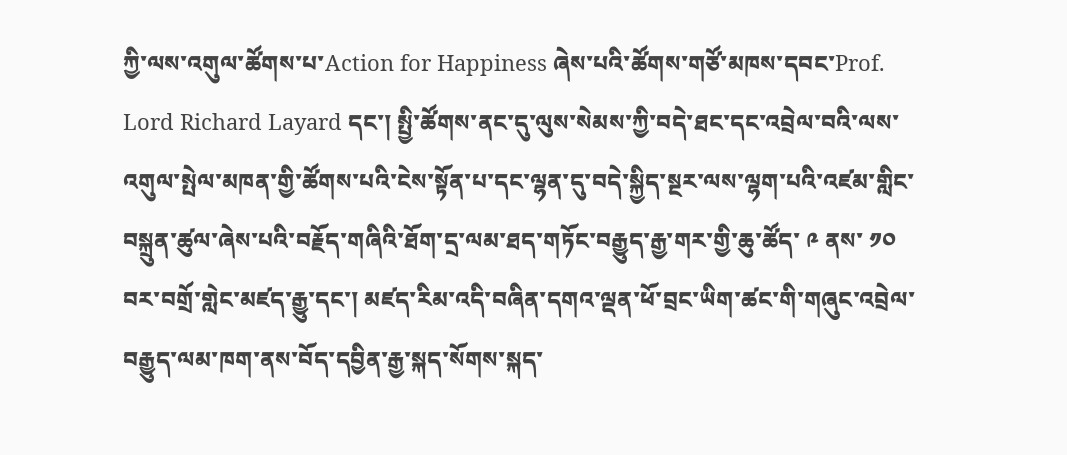ཀྱི་ལས་འགུལ་ཚོགས་པ་Action for Happiness ཞེས་པའི་ཚོགས་གཙོ་མཁས་དབང་Prof. Lord Richard Layard དང་། སྤྱི་ཚོགས་ནང་དུ་ལུས་སེམས་ཀྱི་བདེ་ཐང་དང་འབྲེལ་བའི་ལས་འགུལ་སྤེལ་མཁན་གྱི་ཚོགས་པའི་ངེས་སྟོན་པ་དང་ལྷན་དུ་བདེ་སྐྱིད་སྔར་ལས་ལྷག་པའི་འཛམ་གླིང་བསྐྲུན་ཚུལ་ཞེས་པའི་བརྗོད་གཞིའི་ཐོག་དྲ་ལམ་ཐད་གཏོང་བརྒྱུད་རྒྱ་གར་གྱི་ཆུ་ཚོད་ ༩ ནས་ ༡༠ བར་བགྲོ་གླེང་མཛད་རྒྱུ་དང་། མཛད་རིམ་འདི་བཞིན་དགའ་ལྡན་ཕོ་བྲང་ཡིག་ཚང་གི་གཞུང་འབྲེལ་བརྒྱུད་ལམ་ཁག་ནས་བོད་དབྱིན་རྒྱ་སྐད་སོགས་སྐད་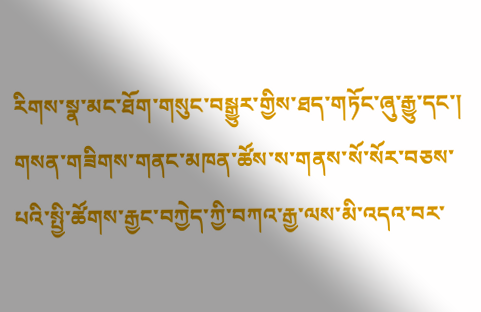རིགས་སྣ་མང་ཐོག་གསུང་བསྒྱུར་གྱིས་ཐད་གཏོང་ཞུ་རྒྱུ་དང་། གསན་གཟིགས་གནང་མཁན་ཚོས་ས་གནས་སོ་སོར་བཅས་པའི་སྤྱི་ཚོགས་རྒྱང་བཀྱེད་ཀྱི་བཀའ་རྒྱ་ལས་མི་འདའ་བར་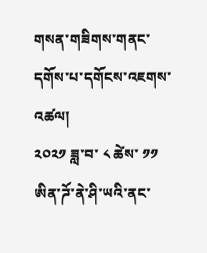གསན་གཟིགས་གནང་དགོས་པ་དགོངས་འཇགས་འཚལ།
༢༠༢༡ ཟླ་བ་ ༨ ཚེས་ ༡༡
ཨིན་ཌོ་ནེ་ཤི་ཡའི་ནང་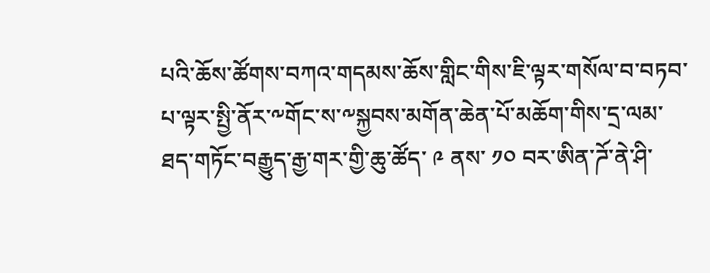པའི་ཆོས་ཚོགས་བཀའ་གདམས་ཆོས་གླིང་གིས་ཇི་ལྟར་གསོལ་བ་བཏབ་པ་ལྟར་སྤྱི་ནོར་༸གོང་ས་༸སྐྱབས་མགོན་ཆེན་པོ་མཆོག་གིས་དྲ་ལམ་ཐད་གཏོང་བརྒྱུད་རྒྱ་གར་གྱི་ཆུ་ཚོད་ ༩ ནས་ ༡༠ བར་ཨིན་ཌོ་ནེ་ཤི་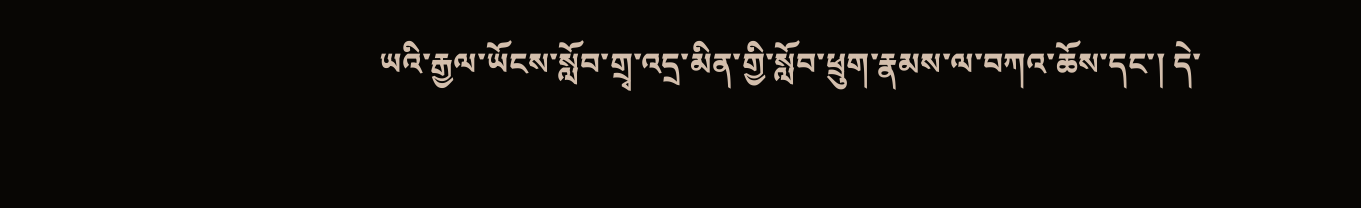ཡའི་རྒྱལ་ཡོངས་སློབ་གྲྭ་འདྲ་མིན་གྱི་སློབ་ཕྲུག་རྣམས་ལ་བཀའ་ཆོས་དང་། དེ་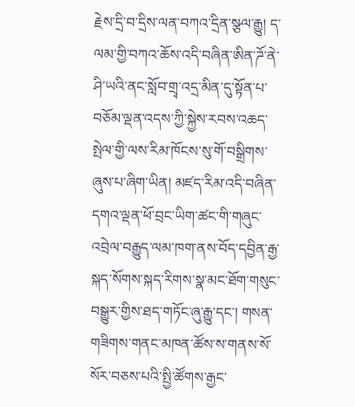རྗེས་དྲི་བ་དྲིས་ལན་བཀའ་དྲིན་སྩལ་རྒྱུ། ད་ལམ་གྱི་བཀའ་ཆོས་འདི་བཞིན་ཨིན་ཌོ་ནེ་ཤི་ཡའི་ནང་སློབ་གྲྭ་འདྲ་མིན་དུ་སྟོན་པ་བཅོམ་ལྡན་འདས་ཀྱི་སྐྱེས་རབས་འཆད་སྤེལ་གྱི་ལས་རིམ་ཁོངས་སུ་གོ་བསྒྲིགས་ཞུས་པ་ཞིག་ཡིན། མཛད་རིམ་འདི་བཞིན་དགའ་ལྡན་ཕོ་བྲང་ཡིག་ཚང་གི་གཞུང་འབྲེལ་བརྒྱུད་ལམ་ཁག་ནས་བོད་དབྱིན་རྒྱ་སྐད་སོགས་སྐད་རིགས་སྣ་མང་ཐོག་གསུང་བསྒྱུར་གྱིས་ཐད་གཏོང་ཞུ་རྒྱུ་དང་། གསན་གཟིགས་གནང་མཁན་ཚོས་ས་གནས་སོ་སོར་བཅས་པའི་སྤྱི་ཚོགས་རྒྱང་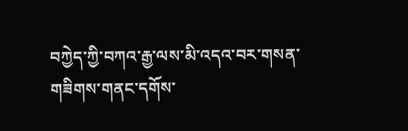བཀྱེད་ཀྱི་བཀའ་རྒྱ་ལས་མི་འདའ་བར་གསན་གཟིགས་གནང་དགོས་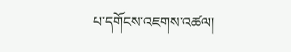པ་དགོངས་འཇགས་འཚལ།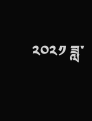༢༠༢༡ ཟླ་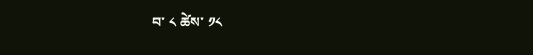བ་ ༨ ཚེས་ ༡༨